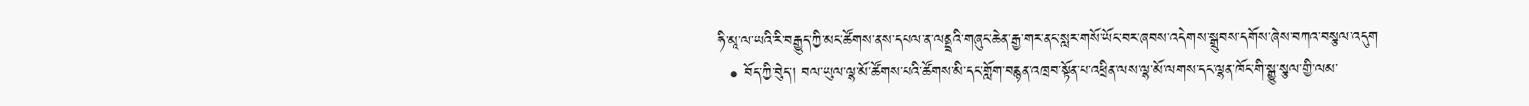ཧི་མཱ་ལ་ཡའི་རི་བརྒྱུད་ཀྱི་མང་ཚོགས་ནས་དཔལ་ན་ལནྡྲའི་གཞུང་ཆེན་རྒྱ་གར་ནང་སླར་གསོ་ཡོང་བར་ཞབས་འདེགས་སྒྲུབས་དགོས་ཞེས་བཀའ་བསྩལ་འདུག
  • བོད་ཀྱི་བེུད་། བལ་ཡུལ་ལྷ་མོ་ཚོགས་པའི་ཚོགས་མི་དང་གློག་བརྙན་འཁྲབ་སྟོན་པ་འཕྲིན་ལས་ལྷ་མོ་ལགས་དང་ལྷན་ཁོང་གི་སྒྱུ་སྩལ་གྱི་ལམ་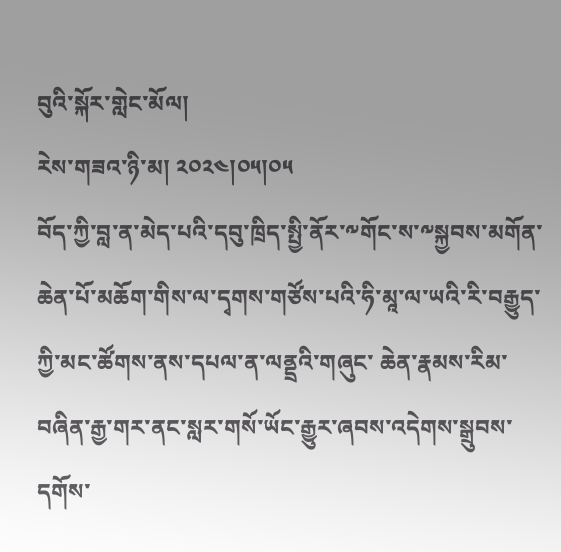བུའི་སྐོར་གླེང་མོལ།
རེས་གཟའ་ཉི་མ། ༢༠༢༤།༠༥།༠༥
བོད་ཀྱི་བླ་ན་མེད་པའི་དབུ་ཁྲིད་སྤྱི་ནོར་༸གོང་ས་༸སྐྱབས་མགོན་ཆེན་པོ་མཆོག་གིས་ལ་དྭགས་གཙོས་པའི་ཧི་མཱ་ལ་ཡའི་རི་བརྒྱུད་ཀྱི་མང་ཚོགས་ནས་དཔལ་ན་ལནྡྲའི་གཞུང་ ཆེན་རྣམས་རིམ་བཞིན་རྒྱ་གར་ནང་སླར་གསོ་ཡོང་རྒྱུར་ཞབས་འདེགས་སྒྲུབས་དགོས་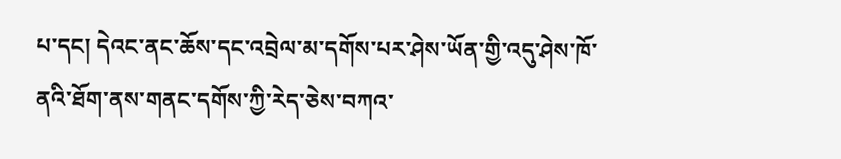པ་དང། དེའང་ནང་ཆོས་དང་འབྲེལ་མ་དགོས་པར་ཤེས་ཡོན་གྱི་འདུ་ཤེས་ཁོ་ནའི་ཐོག་ནས་གནང་དགོས་ཀྱི་རེད་ཅེས་བཀའ་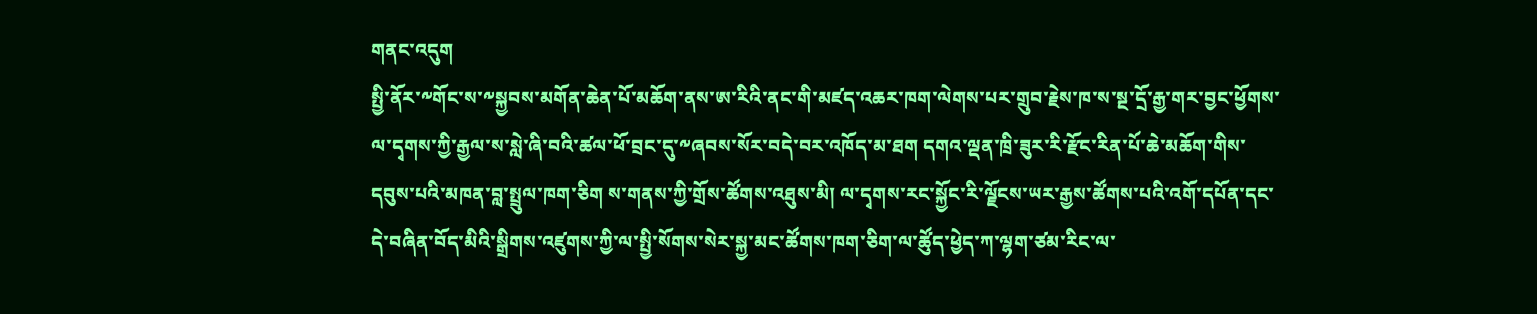གནང་འདུག
སྤྱི་ནོར་༸གོང་ས་༸སྐྱབས་མགོན་ཆེན་པོ་མཆོག་ནས་ཨ་རིའི་ནང་གི་མཛད་འཆར་ཁག་ལེགས་པར་གྲུབ་རྗེས་ཁ་ས་སྔ་དྲོ་རྒྱ་གར་བྱང་ཕྱོགས་ལ་དྭགས་ཀྱི་རྒྱལ་ས་སླེ་ཞི་བའི་ཚལ་ཕོ་བྲང་དུ་༸ཞབས་སོར་བདེ་བར་འཁོད་མ་ཐག དགའ་ལྡན་ཁྲི་ཟུར་རི་རྫོང་རིན་པོ་ཆེ་མཆོག་གིས་དབུས་པའི་མཁན་བླ་སྤྲུལ་ཁག་ཅིག ས་གནས་ཀྱི་གྲོས་ཚོགས་འཐུས་མི། ལ་དྭགས་རང་སྐྱོང་རི་ལྗོངས་ཡར་རྒྱས་ཚོགས་པའི་འགོ་དཔོན་དང་དེ་བཞིན་བོད་མིའི་སྒྲིགས་འཛུགས་ཀྱི་ལ་སྤྱི་སོགས་སེར་སྐྱ་མང་ཚོགས་ཁག་ཅིག་ལ་ཚོུད་ཕྱེད་ཀ་ལྷག་ཙམ་རིང་ལ་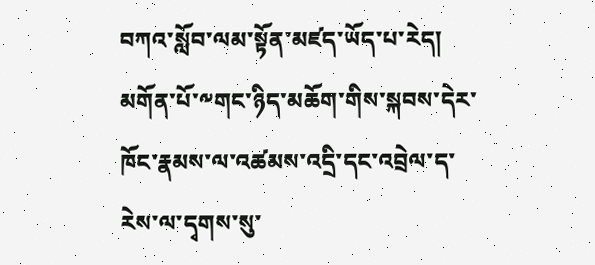བཀའ་སློབ་ལམ་སྟོན་མཛད་ཡོད་པ་རེད།
མགོན་པོ་༸གང་ཉིད་མཆོག་གིས་སྐབས་དེར་ཁོང་རྣམས་ལ་འཚམས་འདྲི་དང་འབྲེལ་ད་རེས་ལ་དྭགས་སུ་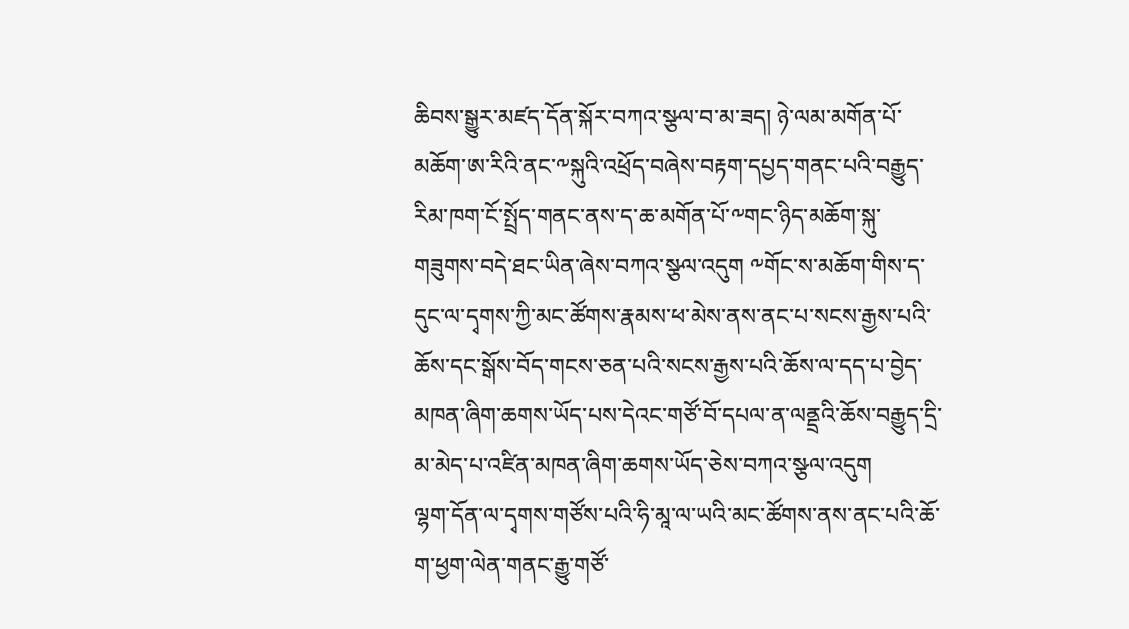ཆིབས་སྒྱུར་མཛད་དོན་སྐོར་བཀའ་སྩལ་བ་མ་ཟད། ཉེ་ལམ་མགོན་པོ་མཆོག་ཨ་རིའི་ནང་༸སྐུའི་འཕྲོད་བཞེས་བརྟག་དཔྱད་གནང་པའི་བརྒྱུད་རིམ་ཁག་ངོ་སྤྲོད་གནང་ནས་ད་ཆ་མགོན་པོ་༸གང་ཉིད་མཆོག་སྐུ་གཟུགས་བདེ་ཐང་ཡིན་ཞེས་བཀའ་སྩལ་འདུག ༸གོང་ས་མཆོག་གིས་ད་དུང་ལ་དྭགས་ཀྱི་མང་ཚོགས་རྣམས་ཕ་མེས་ནས་ནང་པ་སངས་རྒྱས་པའི་ཆོས་དང་སྒོས་བོད་གངས་ཅན་པའི་སངས་རྒྱས་པའི་ཆོས་ལ་དད་པ་བྱེད་མཁན་ཞིག་ཆགས་ཡོད་པས་དེའང་གཙོ་བོ་དཔལ་ན་ལནྡྲའི་ཆོས་བརྒྱུད་དྲི་མ་མེད་པ་འཛིན་མཁན་ཞིག་ཆགས་ཡོད་ཅེས་བཀའ་སྩལ་འདུག
ལྷག་དོན་ལ་དྭགས་གཙོས་པའི་ཧི་མཱ་ལ་ཡའི་མང་ཚོགས་ནས་ནང་པའི་ཆོ་ག་ཕྱག་ལེན་གནང་རྒྱུ་གཙོ་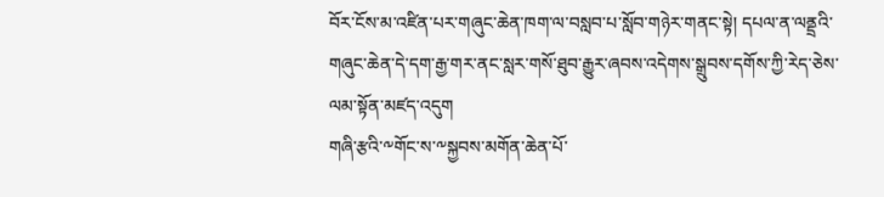བོར་ངོས་མ་འཛིན་པར་གཞུང་ཆེན་ཁག་ལ་བསླབ་པ་སློབ་གཉེར་གནང་སྟེ། དཔལ་ན་ལནྡྲའི་གཞུང་ཆེན་དེ་དག་རྒྱ་གར་ནང་སླར་གསོ་ཐུབ་རྒྱུར་ཞབས་འདེགས་སྒྲུབས་དགོས་ཀྱི་རེད་ཅེས་ལམ་སྟོན་མཛད་འདུག
གཞི་རྩའི་༸གོང་ས་༸སྐྱབས་མགོན་ཆེན་པོ་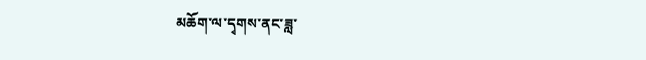མཆོག་ལ་དྭགས་ནང་ཟླ་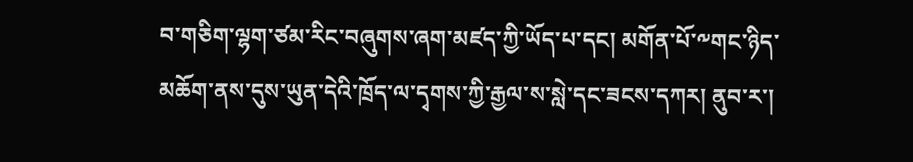བ་གཅིག་ལྷག་ཙམ་རིང་བཞུགས་ཞག་མཛད་ཀྱི་ཡོད་པ་དང། མགོན་པོ་༸གང་ཉིད་མཆོག་ནས་དུས་ཡུན་དེའི་ཁྲོད་ལ་དྭགས་ཀྱི་རྒྱལ་ས་སླེ་དང་ཟངས་དཀར། ནུབ་ར་།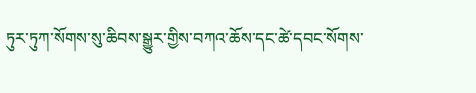ཏུར་ཏུཀ་སོགས་སུ་ཆིབས་སྒྱུར་གྱིས་བཀའ་ཆོས་དང་ཚེ་དབང་སོགས་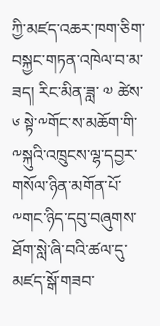ཀྱི་མཛད་འཆར་ཁག་ཅིག་བསྐྱང་གཏན་འཁེལ་བ་མ་ཟད། རིང་མིན་ཟླ་ ༧ ཚེས་ ༦ སྟེ་༸གོང་ས་མཆོག་གི་༸སྐུའི་འཁྲུངས་ལྷ་དབྱར་གསོལ་ཉིན་མགོན་པོ་༸གང་ཉིད་དབུ་བཞུགས་ཐོག་སླེ་ཞི་བའི་ཚལ་དུ་མཛད་སྒོ་གཟབ་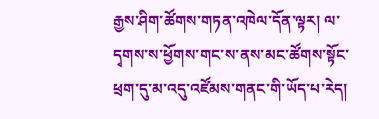རྒྱས་ཤིག་ཚོགས་གཏན་འཁེལ་དོན་ལྟར། ལ་དྭགས་ས་ཕྱོགས་གང་ས་ནས་མང་ཚོགས་སྟོང་ཕྲག་དུ་མ་འདུ་འཛོམས་གནང་གི་ཡོད་པ་རེད།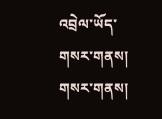འབྲེལ་ཡོད་གསར་གནས།
གསར་གནས།